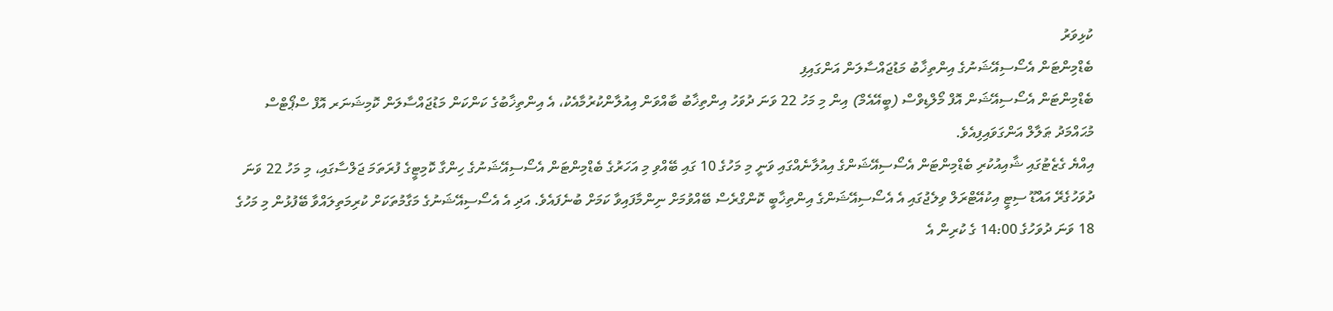ކުޅިވަރު
ބެޑްމިންޓަން އެސޯސިއޭޝަނުގެ އިންތިޚާބު މަޑުޖައްސާލަން އަންގައިފި
ބެޑްމިންޓަން އެސޯސިއޭޝަން އޮފް މޯލްޑިވްސް (ބީއޭއެމް) އިން މި މަހު 22 ވަނަ ދުވަހު އިންތިޚާބު ބާއްވަން އިއުލާންކުރުމާއެކު، އެ އިންތިޚާބުގެ ކަންކަން މަޑުޖައްސާލަން ކޮމިޝަނަރ އޮފް ސްޕޯޓްސް މުޙައްމަދު ޠަލާލް އަންގަވައިފިއެވެ.
އިއްޔެ ގެޒެޓުގައި ޝާއިއުކުރި ބެޑްމިންޓަން އެސޯސިއޭޝަންގެ އިއުލާނެއްގައި ވަނީ މި މަހުގެ 10 ގައި ބޭއްވި މި އަހަރުގެ ބެޑްމިންޓަން އެސޯސިއޭޝަނުގެ ހިންގާ ކޮމިޓީގެ ފުރަތަމަ ޖަލްސާގައި، މި މަހު 22 ވަނަ ދުވަހުގެރޭ އައްޑޫ ސިޓީ އިކުއޭޓްރަލް ވިލެޖުގައި އެ އެސޯސިއޭޝަންގެ އިންތިޚާބީ ކޮންގްރެސް ބޭއްވުމަށް ނިންމާފައިވާ ކަމަށް ބުނެފައެވެ. އަދި އެ އެސޯސިއޭޝަނުގެ މަގާމުތަކަށް ކުރިމަތިލައްވާ ބޭފުޅުން މި މަހުގެ 18 ވަނަ ދުވަހުގެ 14:00 ގެ ކުރިން އެ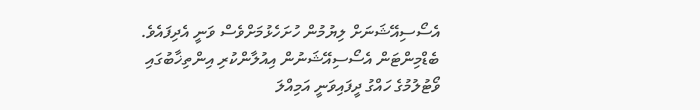އެސޯސިއޭޝަނަށް ލިޔުމުން ހުށަހެޅުމަށްވެސް ވަނީ އެދިފައެވެ.
ބެޑްމިންޓަން އެސޯސިއޭޝަނުން އިއުލާންކުރި އިންތިޚާބުގައި ވޯޓުލުމުގެ ހައްގު ދީފައިވަނީ އަމިއްލަ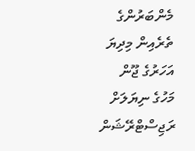މެންބަރުންގެ ތެރެއިން މިދިޔަ އަހަރުގެ ޖޫން މަހުގެ ނިޔަލަށް ރަޖިސްޓްރޭޝަން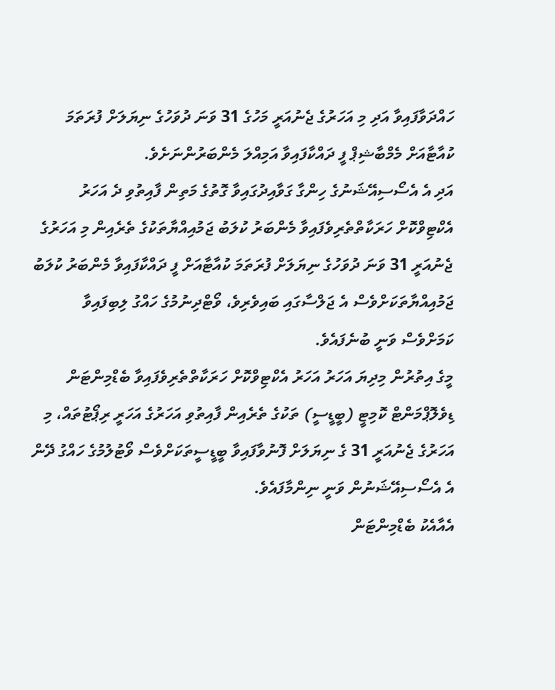ހައްދަވާފައިވާ އަދި މި އަހަރުގެ ޖެނުއަރީ މަހުގެ 31 ވަނަ ދުވަހުގެ ނިޔަލަށް ފުރަތަމަ ކުއާޓާއަށް މެމްބާޝިޕް ފީ ދައްކާފައިވާ އަމިއްލަ މެންބަރުންނަށެވެ.
އަދި އެ އެސޯސިއޭޝަނުގެ ހިންގާ ގަވާއިދުގައިވާ ގޮތުގެ މަތިން ފާއިތުވި ދެ އަހަރު އެކްޓިވްކޮށް ހަރަކާތްތެރިވެފައިވާ މެންބަރު ކުލަބު ޖަމުއިއްޔާތަކުގެ ތެރެއިން މި އަހަރުގެ ޖެނުއަރީ 31 ވަނަ ދުވަހުގެ ނިޔަލަށް ފުރަތަމަ ކުއާޓާއަށް ފީ ދައްކާފައިވާ މެންބަރު ކުލަބު ޖަމުއިއްޔާތަކަށްވެސް އެ ޖަލްސާގައި ބައިވެރިވެ، ވޯޓްދިނުމުގެ ހައްގު ލިބިފައިވާ ކަމަށްވެސް ވަނީ ބުނެފައެވެ.
މީގެ އިތުރުން މިދިޔަ އަހަރު އަހަރު އެކްޓިވްކޮށް ހަރަކާތްތެރިވެފައިވާ ބެޑްމިންޓަން ޑިވެލޮޕްމަންޓް ކޮމިޓީ (ބީޑީސީ) ތަކުގެ ތެރެއިން ފާއިތުވި އަހަރުގެ އަހަރީ ރިޕޯޓުތައް، މި އަހަރުގެ ޖެނުއަރީ 31 ގެ ނިޔަލަށް ފޮނުވާފައިވާ ބީޑީސީތަކަށްވެސް ވޯޓުލުމުގެ ހައްގު ދޭން އެ އެސޯސިއޭޝަނުން ވަނީ ނިންމާފައެވެ.
އެއާއެކު ބެޑްމިންޓަން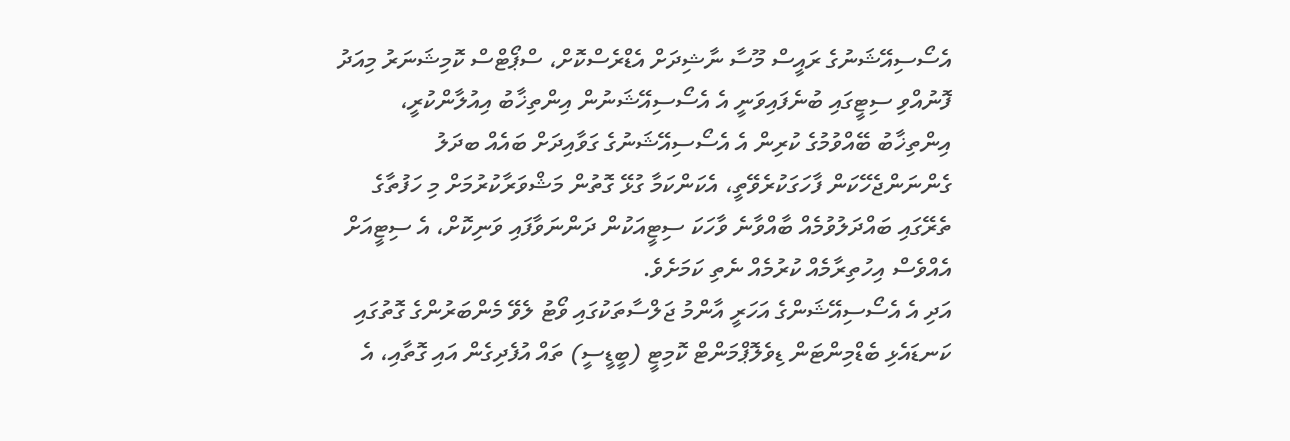އެސޯސިއޭޝަނުގެ ރައީސް މޫސާ ނާޝިދަށް އެޑްރެސްކޮށް، ސްޕޯޓްސް ކޮމިޝަނަރު މިއަދު ފޮނުއްވި ސިޓީގައި ބުނެފައިވަނީ އެ އެސޯސިއޭޝަނުން އިންތިޚާބު އިއުލާންކުރީ، އިންތިޚާބު ބޭއްވުމުގެ ކުރިން އެ އެސޯސިއޭޝަނުގެ ގަވާއިދަށް ބައެއް ބދަލު ގެންނަންޖެހޭކަން ފާހަގަކުރެވޭތީ، އެކަންކަމާ ގުޅޭ ގޮތުން މަޝްވަރާކުރުމަށް މި ހަފުތާގެ ތެރޭގައި ބައްދަލުވުމެއް ބާއްވާނެ ވާހަކަ ސިޓީއަކުން ދަންނަވާފައި ވަނިކޮށް، އެ ސިޓީއަށް އެއްވެސް އިހުތިރާމެއް ކުރުމެއް ނެތި ކަމަށެވެ.
އަދި އެ އެސޯސިއޭޝަންގެ އަހަރީ އާންމު ޖަލްސާތަކުގައި ވޯޓު ލެވޭ މެންބަރުންގެ ގޮތުގައި ކަނޑައެޅި ބެޑްމިންޓަން ޑިވެލޮޕްމަންޓް ކޮމިޓީ (ބީޑީސީ) ތައް އުފެދިގެން އައި ގޮތާއި، އެ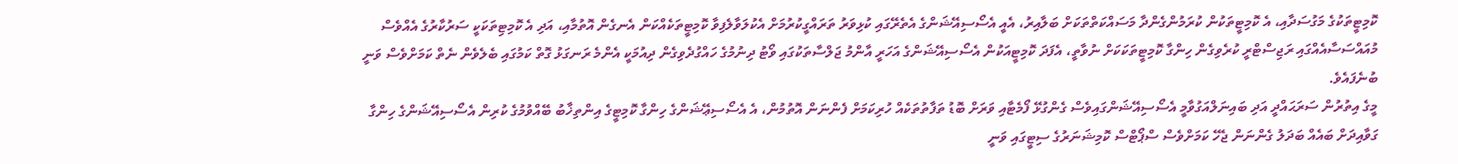ކޮމިޓީތަކުގެ މަގުސަދާއި، އެ ކޮމިޓީތަކުން ކުރަމުންގެންދާ މަސައްކަތްތަކަށް ބަލާއިރު، އެއީ އެސޯސިއޭޝަންގެ އެތެރޭގައި ކުޅިވަރު ތަރައްގީކުރުމަށް އެކުލަވާލެފިވާ ކޮމިޓީތަކެއްކަން އެނގެން އޮތުމާއި، އަދި އެ ކޮމިޓިތަކަކީ ސަރުކާރުގެ އެއްވެސް މުއައްސަސާއެއްގައި ރަޖިސްޓްރީ ކުރެވިގެން ހިންގާ ކޮމިޓީތަކަކަށް ނުވާތީ، އެފަދަ ކޮމިޓީއަކުން އެސޯސިއޭޝަންގެ އަހަރީ އާންމު ޖަލްސާތަކުގައި ވޯޓު ދިނުމުގެ ހައްގުދެވިގެން ދިއުމަކީ އެންމެ ރަނގަޅު ގޮތް ކަމުގައި ބެލެވެން ނެތް ކަމަށްވެސް ވަނީ ބުނެފައެވެ.
މީގެ އިތުރުން ސަރަޙައްދީ އަދި ބައިނަލްއަގުވާމީ އެސޯސިއޭޝަންގައިވެސް ގެންގުޅޭ ފޯމެޓާއި ވަރަށް ބޮޑު ތަފާތުތަކެއް ހުރިކަމަށް ފެންނަން އޮތުމުން، އެ އެސޯސިޢޭޝަންގެ ހިންގާ ކޮމިޓީގެ އިންތިޚާބު ބޭއްވުމުގެ ކުރިން އެސޯސިއޭޝަންގެ ހިންގާ ގަވާއިދަށް ބައެއް ބަދަލު ގެންނަން ޖެހޭ ކަމަށްވެސް ސްޕޯޓްސް ކޮމިޝަނަރުގެ ސިޓީގައި ވަނީ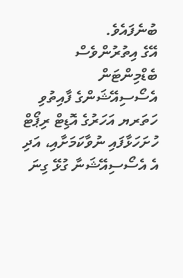ބުނެފައެވެ.
އޭގެ އިތުރުންވެސް ބެޑްމިންޓަން އެސޯސިއޭޝަންގެ ފާއިތުވި ހަތަރޔ އަހަރުގެ އޮޑިޓް ރިޕޯޓް ހުށަހަޅާފައި ނުވާކަމަށާއި، އަދި އެ އެސޯސިއޭޝަނާ ގުޅޭ ގިނަ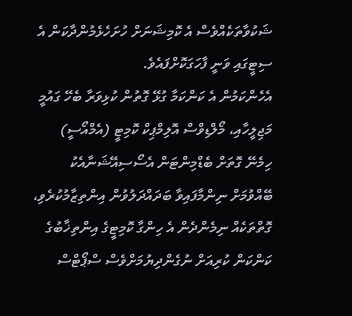ޝަކުވާތަކެއްވެސް އެ ކޮމިޝަނަށް ހުށަހެޅެމުންދާކަން އެ ސިޓީގައި ވަނީ ފާހަގަކޮށްފައެވެ.
އެހެންކަމުން އެ ކަންކަމާ ގުޅޭ ގޮތުން ކުޅިވަރާ ބެހޭ ގައުމީ މަޖިލީހާއި، މޯލްޑިވްސް އޮލިމްޕިކް ކޮމިޓީ (އެމްއޯސީ) ހިމެނޭ ގޮތަށް ބެޑްމިންޓަން އެސޯސިއޭޝަނާއެކު ބޭއްވުމަށް ނިންމާފައިވާ ބަދައްދަލުވުން އިންތިޒާމުކުރެވި، ގޮތްތަކެއް ނިމެންދެން އެ ހިންގާ ކޮމިޓީގެ އިންތިޚާބުގެ ކަންކަން ކުރިއަށް ނުގެންދިޔުމަށްވެސް ސްޕޯޓްސް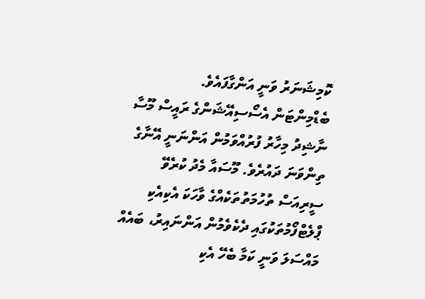ކޮމިޝަނަރު ވަނީ އަންގާފައެވެ.
ބެޑްމިންޓަން އެސޯސިއޭޝަންގެ ރައީސް މޫސާ ނާޝިދު މިހާރު ފުރުއްވަމުން އަންނަނީ އޭނާގެ ތިންވަނަ ދައުރެވެ. މޫސައާ މެދު ކުރެވޭ ސީރިއަސް ތުހުމަތުތަކެއްގެ ވާހަކަ އެކިއެކި ޕްލެޓްފޯމުތަކުގައި ދެކެވެމުން އަންނައިރު، ބައެއް މައްސަލަ ވަނީ ކަމާ ބެހޭ އެކި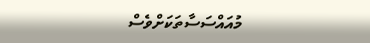މުއައްސަސާތަކަށްވެސް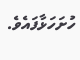ހުށަހަޅާފައެވެ.